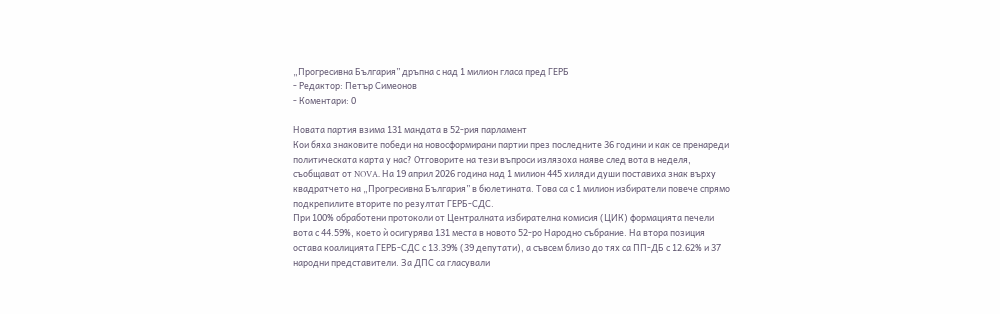„Прогресивна България” дръпна с над 1 милион гласа пред ГЕРБ
- Редактор: Петър Симеонов
- Коментари: 0

Новата партия взима 131 мандата в 52-рия парламент
Кои бяха знаковите победи на новосформирани партии през последните 36 години и как се пренареди политическата карта у нас? Отговорите на тези въпроси излязоха наяве след вота в неделя, съобщават от NOVA. На 19 април 2026 година над 1 милион 445 хиляди души поставиха знак върху квадратчето на „Прогресивна България” в бюлетината. Това са с 1 милион избиратели повече спрямо подкрепилите вторите по резултат ГЕРБ-СДС.
При 100% обработени протоколи от Централната избирателна комисия (ЦИК) формацията печели вота с 44.59%, което ѝ осигурява 131 места в новото 52-ро Народно събрание. На втора позиция остава коалицията ГЕРБ-СДС с 13.39% (39 депутати), а съвсем близо до тях са ПП-ДБ с 12.62% и 37 народни представители. За ДПС са гласували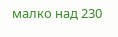малко над 230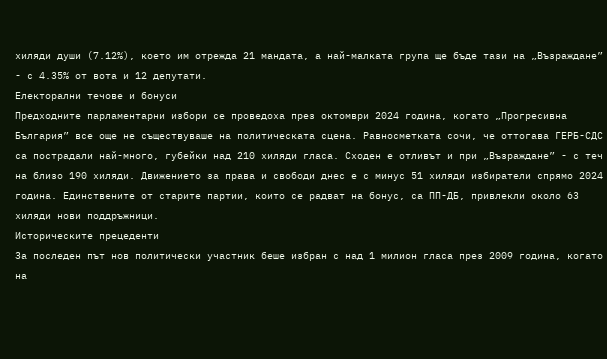хиляди души (7.12%), което им отрежда 21 мандата, а най-малката група ще бъде тази на „Възраждане” - с 4.35% от вота и 12 депутати.
Електорални течове и бонуси
Предходните парламентарни избори се проведоха през октомври 2024 година, когато „Прогресивна България” все още не съществуваше на политическата сцена. Равносметката сочи, че оттогава ГЕРБ-СДС са пострадали най-много, губейки над 210 хиляди гласа. Сходен е отливът и при „Възраждане” - с теч на близо 190 хиляди. Движението за права и свободи днес е с минус 51 хиляди избиратели спрямо 2024 година. Единствените от старите партии, които се радват на бонус, са ПП-ДБ, привлекли около 63 хиляди нови поддръжници.
Историческите прецеденти
За последен път нов политически участник беше избран с над 1 милион гласа през 2009 година, когато на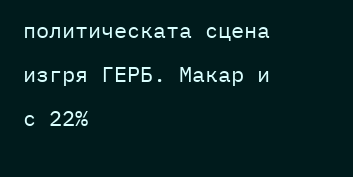политическата сцена изгря ГЕРБ. Макар и с 22%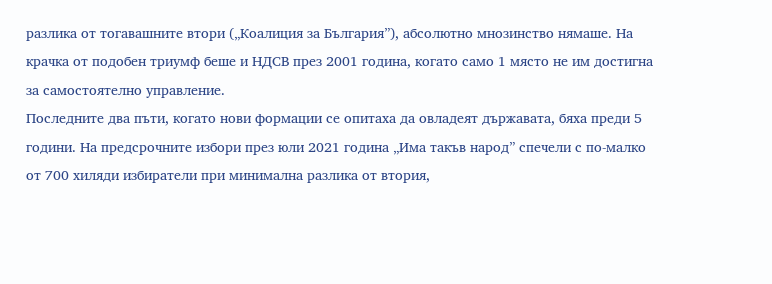разлика от тогавашните втори („Коалиция за България”), абсолютно мнозинство нямаше. На крачка от подобен триумф беше и НДСВ през 2001 година, когато само 1 място не им достигна за самостоятелно управление.
Последните два пъти, когато нови формации се опитаха да овладеят държавата, бяха преди 5 години. На предсрочните избори през юли 2021 година „Има такъв народ” спечели с по-малко от 700 хиляди избиратели при минимална разлика от втория,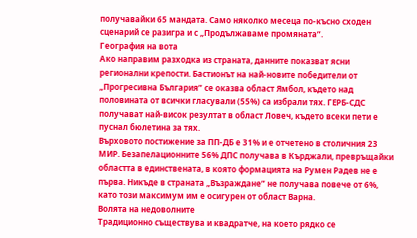получавайки 65 мандата. Само няколко месеца по-късно сходен сценарий се разигра и с „Продължаваме промяната”.
География на вота
Ако направим разходка из страната, данните показват ясни регионални крепости. Бастионът на най-новите победители от „Прогресивна България” се оказва област Ямбол, където над половината от всички гласували (55%) са избрали тях. ГЕРБ-СДС получават най-висок резултат в област Ловеч, където всеки пети е пуснал бюлетина за тях.
Върховото постижение за ПП-ДБ е 31% и е отчетено в столичния 23 МИР. Безапелационните 56% ДПС получава в Кърджали, превръщайки областта в единствената, в която формацията на Румен Радев не е първа. Никъде в страната „Възраждане” не получава повече от 6%, като този максимум им е осигурен от област Варна.
Волята на недоволните
Традиционно съществува и квадратче, на което рядко се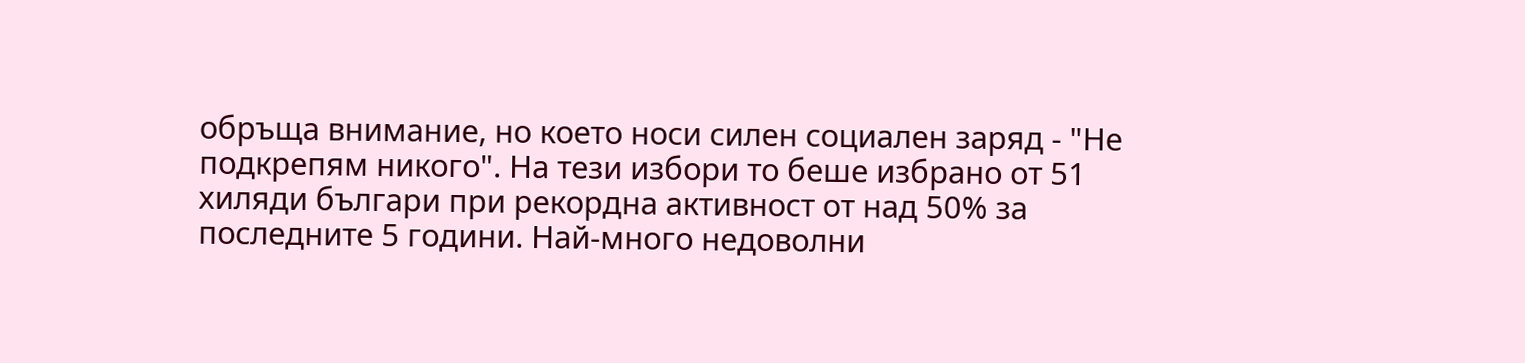обръща внимание, но което носи силен социален заряд - "Не подкрепям никого". На тези избори то беше избрано от 51 хиляди българи при рекордна активност от над 50% за последните 5 години. Най-много недоволни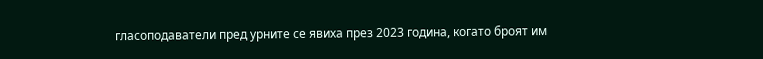гласоподаватели пред урните се явиха през 2023 година, когато броят им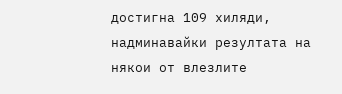достигна 109 хиляди, надминавайки резултата на някои от влезлите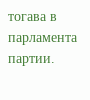тогава в парламента партии.